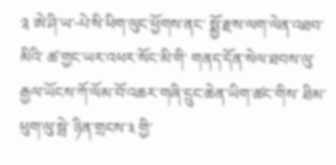༉ ཨེ་ཤི་ཡ་-པེ་སི་ཕིག་ལུང་ཕྱོགས་ནང་ སྨྱོ་རྫས་ལག་ལེན་འཐབ་མིའི་ ཚ་གྱང་ཡར་འཕར་སོང་མི་གི་ གནད་དོན་སེལ་ཐབས་ལུ་ རྒྱལ་ཡོངས་ཀོ་ལོམ་བོ་འཆར་གཞི་དྲུང་ཆེན་ཡིག་ཚང་གིས་ ཐིམ་ཕུག་ལུ་སྦེ་ ཉིན་གྲངས་༣ གྱི་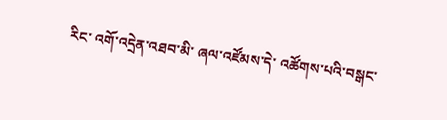རིང་ འགོ་འདྲེན་འཐབ་མི་ ཞལ་འཛོམས་དེ་ འཚོགས་པའི་བསྒང་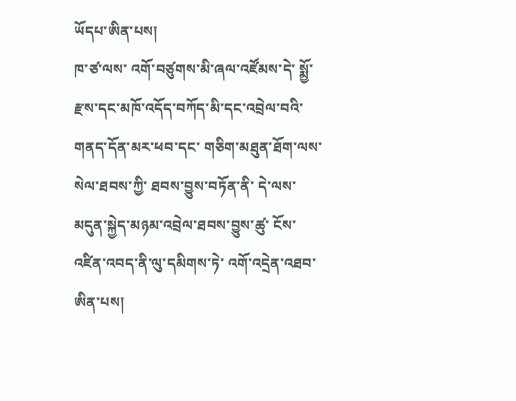ཡོདཔ་ཨིན་པས།
ཁ་ཙ་ལས་ འགོ་བཙུགས་མི་ཞལ་འཛོམས་དེ་ སྨྱོ་རྫས་དང་མཁོ་འདོད་བཀོད་མི་དང་འབྲེལ་བའི་ གནད་དོན་མར་ཕབ་དང་ གཅིག་མཐུན་ཐོག་ལས་ སེལ་ཐབས་ཀྱི་ ཐབས་བྱུས་བཏོན་ནི་ དེ་ལས་ མདུན་སྐྱེད་མཉམ་འབྲེལ་ཐབས་བྱུས་ཚུ་ ངོས་འཛིན་འབད་ནི་ལུ་དམིགས་ཏེ་ འགོ་འདྲེན་འཐབ་ཨིན་པས།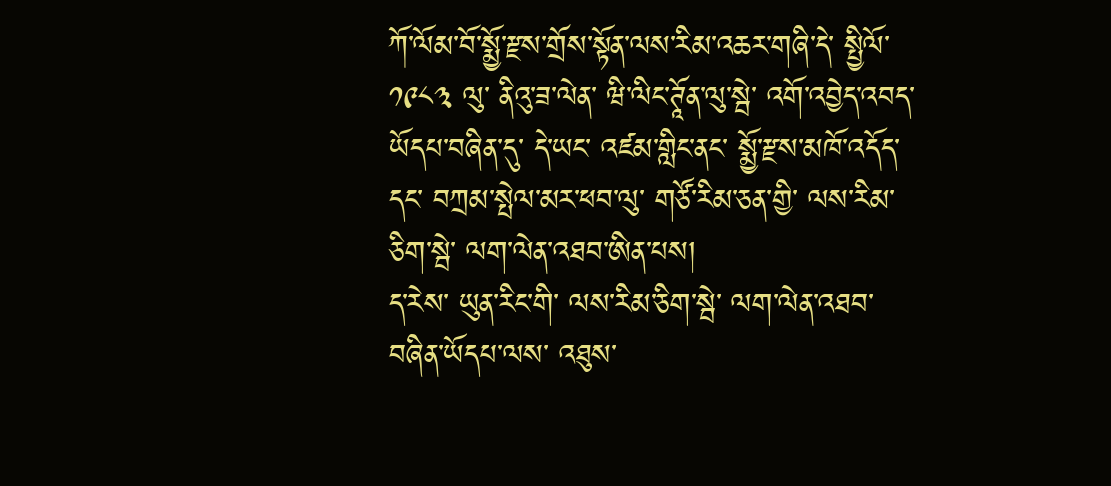ཀོ་ལོམ་བོ་སྨྱོ་རྫས་གྲོས་སྟོན་ལས་རིམ་འཆར་གཞི་དེ་ སྤྱིལོ་༡༩༨༣ ལུ་ ནིའུ་ཟ་ལེན་ ཝི་ལིང་ཊཱོན་ལུ་སྦེ་ འགོ་འབྱེད་འབད་ཡོདཔ་བཞིན་དུ་ དེ་ཡང་ འཛམ་གླིང་ནང་ སྨྱོ་རྫས་མཁོ་འདོད་དང་ བཀྲམ་སྤེལ་མར་ཕབ་ལུ་ གཙོ་རིམ་ཅན་གྱི་ ལས་རིམ་ཅིག་སྦེ་ ལག་ལེན་འཐབ་ཨིན་པས།
ད་རེས་ ཡུན་རིང་གི་ ལས་རིམ་ཅིག་སྦེ་ ལག་ལེན་འཐབ་བཞིན་ཡོདཔ་ལས་ འཐུས་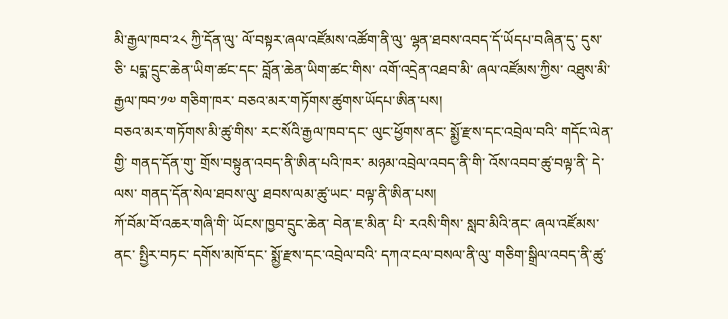མི་རྒྱལ་ཁབ་༢༨ ཀྱི་དོན་ལུ་ ལོ་བསྟར་ཞལ་འཛོམས་འཚོག་ནི་ལུ་ ལྷན་ཐབས་འབད་དོ་ཡོདཔ་བཞིན་དུ་ དུས་ཅི་ པདྨ་དྲུང་ཆེན་ཡིག་ཚང་དང་ བློན་ཆེན་ཡིག་ཚང་གིས་ འགོ་འདྲེན་འཐབ་མི་ ཞལ་འཛོམས་ཀྱིས་ འཐུས་མི་རྒྱལ་ཁབ་༡༧ གཅིག་ཁར་ བཅའ་མར་གཏོགས་ཚུགས་ཡོདཔ་ཨིན་པས།
བཅའ་མར་གཏོགས་མི་ཚུ་གིས་ རང་སོའི་རྒྱལ་ཁབ་དང་ ལུང་ཕྱོགས་ནང་ སྨྱོ་རྫས་དང་འབྲེལ་བའི་ གདོང་ལེན་གྱི་ གནད་དོན་གུ་ གྲོས་བསྟུན་འབད་ནི་ཨིན་པའི་ཁར་ མཉམ་འབྲེལ་འབད་ནི་གི་ འོས་འབབ་ཚུ་བལྟ་ནི་ དེ་ལས་ གནད་དོན་སེལ་ཐབས་ལུ་ ཐབས་ལམ་ཚུ་ཡང་ བལྟ་ནི་ཨིན་པས།
ཀོ་བོམ་བོ་འཆར་གཞི་གི་ ཡོངས་ཁྱབ་དྲུང་ཆེན་ བེན་ཇ་མིན་ པི་ རའསི་གིས་ སླབ་མིའི་ནང་ ཞལ་འཛོམས་ནང་ སྤྱིར་བཏང་ དགོས་མཁོ་དང་ སྨྱོ་རྫས་དང་འབྲེལ་བའི་ དཀའ་ངལ་བསལ་ནི་ལུ་ གཅིག་སྒྲིལ་འབད་ནི་ཚུ་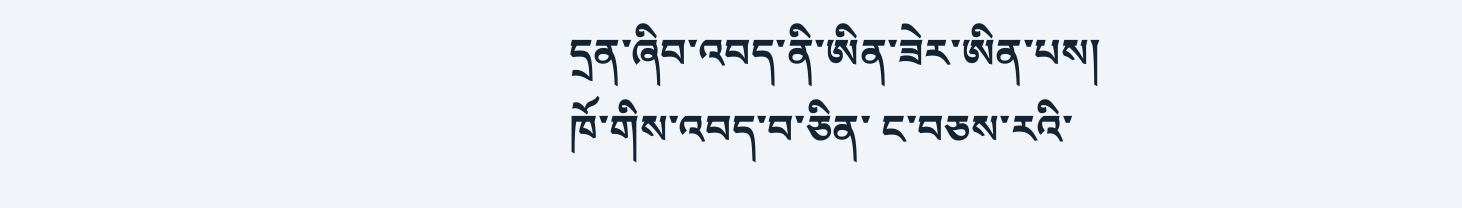དྲན་ཞིབ་འབད་ནི་ཨིན་ཟེར་ཨིན་པས།
ཁོ་གིས་འབད་བ་ཅིན་ ང་བཅས་རའི་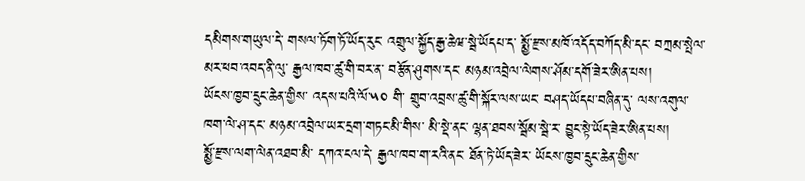དམིགས་གཡུལ་དེ་ གསལ་ཏོག་ཏོ་ཡོད་རུང་ འགྲུལ་སྐྱོད་རྒྱ་ཆེཝ་སྦེ་ཡོདཔ་ད་ སྨྱོ་རྫས་མཁོ་འདོད་བཀོད་མི་དང་ བཀྲམ་སྤེལ་མར་ཕབ་འབད་ནི་ལུ་ རྒྱལ་ཁབ་ཚུ་གི་བར་ན་ བརྩོན་ཤུགས་དང་ མཉམ་འབྲེལ་ལེགས་ཤོམ་དགོ་ཟེར་ཨིན་པས།
ཡོངས་ཁྱབ་དྲུང་ཆེན་གྱིས་ འདས་པའི་ལོ་༥༠ གི་ གྲུབ་འབྲས་ཚུ་གི་སྐོར་ལས་ཡང་ བཤད་ཡོདཔ་བཞིན་དུ་ ལས་འགུལ་ཁག་ལེ་ཤ་དང་ མཉམ་འབྲེལ་ཡར་དྲག་གཏང་མི་གིས་ མི་སྡེ་ནང་ ལྷན་ཐབས་སྦོམ་སྦེ་ར་ བྱུང་སྟེ་ཡོད་ཟེར་ཨིན་པས།
སྨྱོ་རྫས་ལག་ལེན་འཐབ་མི་ དཀའ་ངལ་དེ་ རྒྱལ་ཁབ་ག་རའི་ནང་ ཐོན་ཏེ་ཡོད་ཟེར་ ཡོངས་ཁྱབ་དྲུང་ཆེན་གྱིས་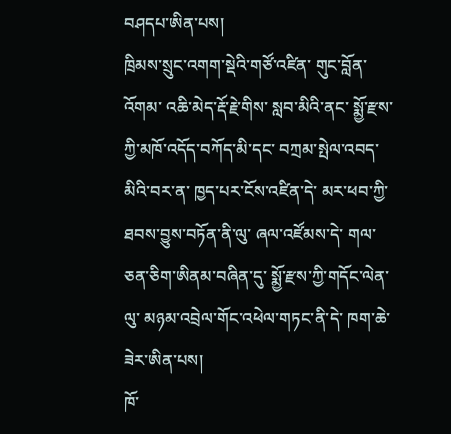བཤདཔ་ཨིན་པས།
ཁྲིམས་སྲུང་འགག་སྡེའི་གཙོ་འཛིན་ གུང་བློན་འོགམ་ འཆི་མེད་རྡོ་རྗེ་གིས་ སླབ་མིའི་ནང་ སྨྱོ་རྫས་ཀྱི་མཁོ་འདོད་བཀོད་མི་དང་ བཀྲམ་སྤེལ་འབད་མིའི་བར་ན་ ཁྱད་པར་ངོས་འཛིན་དེ་ མར་ཕབ་ཀྱི་ ཐབས་བྱུས་བཏོན་ནི་ལུ་ ཞལ་འཛོམས་དེ་ གལ་ཅན་ཅིག་ཨིནམ་བཞིན་དུ་ སྨྱོ་རྫས་ཀྱི་གདོང་ལེན་ལུ་ མཉམ་འབྲེལ་གོང་འཕེལ་གཏང་ནི་དེ་ ཁག་ཆེ་ཟེར་ཨིན་པས།
ཁོ་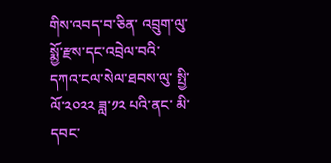གིས་འབད་བ་ཅིན་ འབྲུག་ལུ་ སྨྱོ་རྫས་དང་འབྲེལ་བའི་ དཀའ་ངལ་སེལ་ཐབས་ལུ་ སྤྱི་ལོ་༢༠༢༢ ཟླ་༡༢ པའི་ནང་ མི་དབང་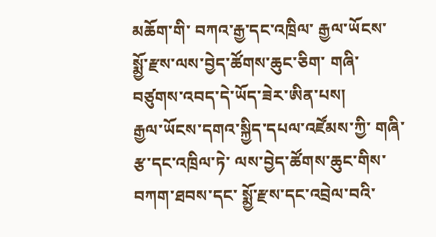མཆོག་གི་ བཀའ་རྒྱ་དང་འཁྲིལ་ རྒྱལ་ཡོངས་སྨྱོ་རྫས་ལས་བྱེད་ཚོགས་ཆུང་ཅིག་ གཞི་བཙུགས་འབད་དེ་ཡོད་ཟེར་ཨིན་པས།
རྒྱལ་ཡོངས་དགའ་སྐྱིད་དཔལ་འཛོམས་ཀྱི་ གཞི་རྩ་དང་འཁྲིལ་ཏེ་ ལས་བྱེད་ཚོགས་ཆུང་གིས་ བཀག་ཐབས་དང་ སྨྱོ་རྫས་དང་འབྲེལ་བའི་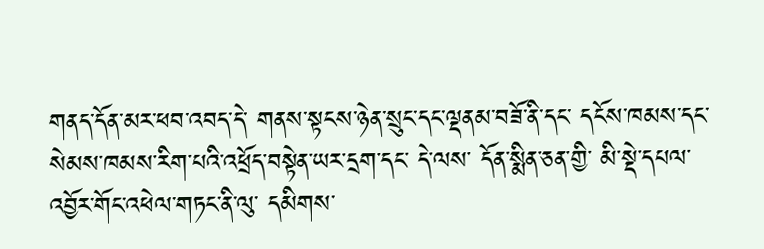གནད་དོན་མར་ཕབ་འབད་དེ་ གནས་སྟངས་ཉེན་སྲུང་དང་ལྡནམ་བཟོ་ནི་དང་ དངོས་ཁམས་དང་སེམས་ཁམས་རིག་པའི་འཕྲོད་བསྟེན་ཡར་དྲག་དང་ དེ་ལས་ དོན་སྨིན་ཅན་གྱི་ མི་སྡེ་དཔལ་འབྱོར་གོང་འཕེལ་གཏང་ནི་ལུ་ དམིགས་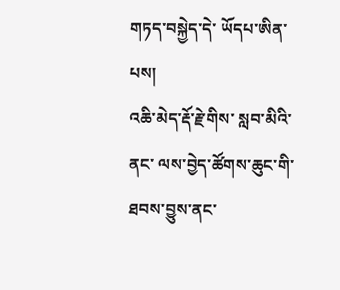གཏད་བསྐྱེད་དེ་ ཡོདཔ་ཨིན་པས།
འཆི་མེད་རྡོ་རྗེ་གིས་ སླབ་མིའི་ནང་ ལས་བྱེད་ཚོགས་ཆུང་གི་ ཐབས་བྱུས་ནང་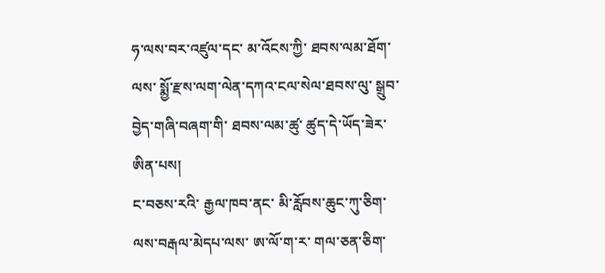ཧ་ལས་བར་འཛུལ་དང་ མ་འོངས་ཀྱི་ ཐབས་ལམ་ཐོག་ལས་ སྨྱོ་རྫས་ལག་ལེན་དཀའ་ངལ་སེལ་ཐབས་ལུ་ སྒྲུབ་བྱེད་གཞི་བཞག་གི་ ཐབས་ལམ་ཚུ་ ཚུད་དེ་ཡོད་ཟེར་ཨིན་པས།
ང་བཅས་རའི་ རྒྱལ་ཁབ་ནང་ མི་རློབས་ཆུང་ཀུ་ཅིག་ལས་བརྒལ་མེདཔ་ལས་ ཨ་ལོ་ག་ར་ གལ་ཅན་ཅིག་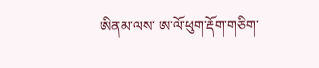ཨིནམ་ལས་ ཨ་ལོ་ཕུག་རྡོག་གཅིག་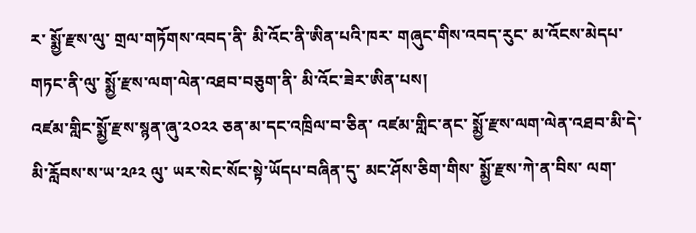ར་ སྨྱོ་རྫས་ལུ་ གྲལ་གཏོགས་འབད་ནི་ མི་འོང་ནི་ཨིན་པའི་ཁར་ གཞུང་གིས་འབད་རུང་ མ་འོངས་མེདཔ་གཏང་ནི་ལུ་ སྨྱོ་རྫས་ལག་ལེན་འཐབ་བཅུག་ནི་ མི་འོང་ཟེར་ཨིན་པས།
འཛམ་གླིང་སྨྱོ་རྫས་སྙན་ཞུ་༢༠༢༢ ཅན་མ་དང་འཁྲིལ་བ་ཅིན་ འཛམ་གླིང་ནང་ སྨྱོ་རྫས་ལག་ལེན་འཐབ་མི་དེ་ མི་རློབས་ས་ཡ་༢༩༢ ལུ་ ཡར་སེང་སོང་སྟེ་ཡོདཔ་བཞིན་དུ་ མང་ཤོས་ཅིག་གིས་ སྨྱོ་རྫས་ཀེ་ན་བིས་ ལག་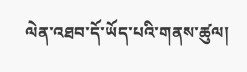ལེན་འཐབ་དོ་ཡོད་པའི་གནས་ཚུལ།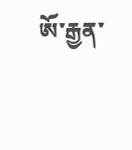ཨོ་རྒྱན་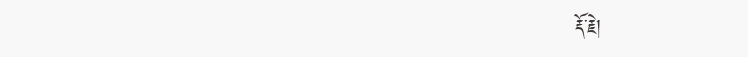རྡོ་རྗེ།